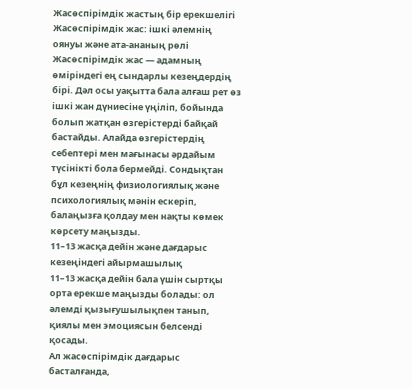Жасөспірімдік жастың бір ерекшелігі
Жасөспірімдік жас: ішкі әлемнің оянуы және ата-ананың рөлі
Жасөспірімдік жас — адамның өміріндегі ең сындарлы кезеңдердің бірі. Дәл осы уақытта бала алғаш рет өз ішкі жан дүниесіне үңіліп, бойында болып жатқан өзгерістерді байқай бастайды. Алайда өзгерістердің себептері мен мағынасы әрдайым түсінікті бола бермейді. Сондықтан бұл кезеңнің физиологиялық және психологиялық мәнін ескеріп, балаңызға қолдау мен нақты көмек көрсету маңызды.
11–13 жасқа дейін және дағдарыс кезеңіндегі айырмашылық
11–13 жасқа дейін бала үшін сыртқы орта ерекше маңызды болады: ол әлемді қызығушылықпен танып, қиялы мен эмоциясын белсенді қосады.
Ал жасөспірімдік дағдарыс басталғанда,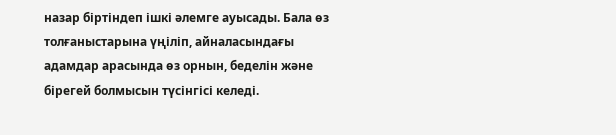назар біртіндеп ішкі әлемге ауысады. Бала өз толғаныстарына үңіліп, айналасындағы адамдар арасында өз орнын, беделін және бірегей болмысын түсінгісі келеді.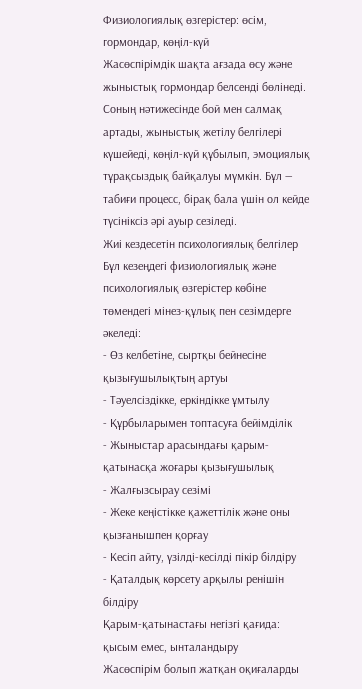Физиологиялық өзгерістер: өсім, гормондар, көңіл-күй
Жасөспірімдік шақта ағзада өсу және жыныстық гормондар белсенді бөлінеді. Соның нәтижесінде бой мен салмақ артады, жыныстық жетілу белгілері күшейеді, көңіл-күй құбылып, эмоциялық тұрақсыздық байқалуы мүмкін. Бұл — табиғи процесс, бірақ бала үшін ол кейде түсініксіз әрі ауыр сезіледі.
Жиі кездесетін психологиялық белгілер
Бұл кезеңдегі физиологиялық және психологиялық өзгерістер көбіне төмендегі мінез-құлық пен сезімдерге әкеледі:
- Өз келбетіне, сыртқы бейнесіне қызығушылықтың артуы
- Тәуелсіздікке, еркіндікке ұмтылу
- Құрбыларымен топтасуға бейімділік
- Жыныстар арасындағы қарым-қатынасқа жоғары қызығушылық
- Жалғызсырау сезімі
- Жеке кеңістікке қажеттілік және оны қызғанышпен қорғау
- Кесіп айту, үзілді-кесілді пікір білдіру
- Қаталдық көрсету арқылы ренішін білдіру
Қарым-қатынастағы негізгі қағида: қысым емес, ынталандыру
Жасөспірім болып жатқан оқиғаларды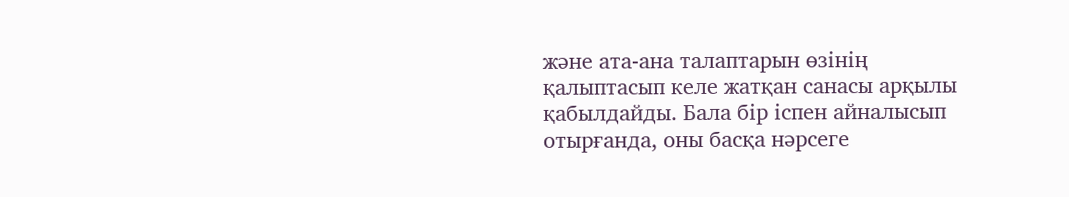және ата-ана талаптарын өзінің қалыптасып келе жатқан санасы арқылы қабылдайды. Бала бір іспен айналысып отырғанда, оны басқа нәрсеге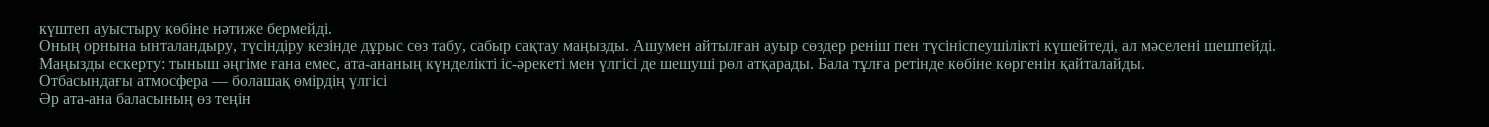күштеп ауыстыру көбіне нәтиже бермейді.
Оның орнына ынталандыру, түсіндіру кезінде дұрыс сөз табу, сабыр сақтау маңызды. Ашумен айтылған ауыр сөздер реніш пен түсініспеушілікті күшейтеді, ал мәселені шешпейді.
Маңызды ескерту: тыныш әңгіме ғана емес, ата-ананың күнделікті іс-әрекеті мен үлгісі де шешуші рөл атқарады. Бала тұлға ретінде көбіне көргенін қайталайды.
Отбасындағы атмосфера — болашақ өмірдің үлгісі
Әр ата-ана баласының өз теңін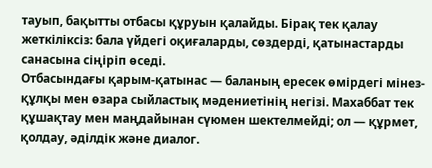тауып, бақытты отбасы құруын қалайды. Бірақ тек қалау жеткіліксіз: бала үйдегі оқиғаларды, сөздерді, қатынастарды санасына сіңіріп өседі.
Отбасындағы қарым-қатынас — баланың ересек өмірдегі мінез-құлқы мен өзара сыйластық мәдениетінің негізі. Махаббат тек құшақтау мен маңдайынан сүюмен шектелмейді; ол — құрмет, қолдау, әділдік және диалог.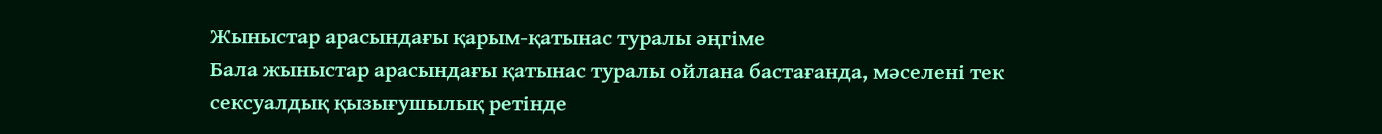Жыныстар арасындағы қарым-қатынас туралы әңгіме
Бала жыныстар арасындағы қатынас туралы ойлана бастағанда, мәселені тек сексуалдық қызығушылық ретінде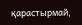қарастырмай,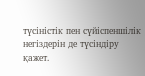түсіністік пен сүйіспеншілік негіздерін де түсіндіру қажет.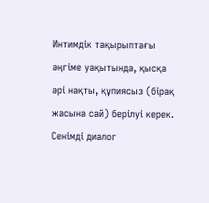Интимдік тақырыптағы әңгіме уақытында, қысқа әрі нақты, құпиясыз (бірақ жасына сай) берілуі керек. Сенімді диалог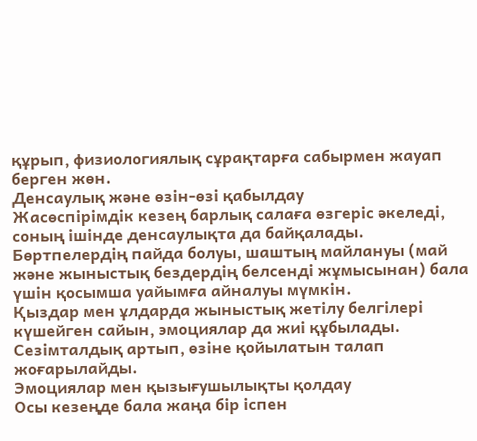құрып, физиологиялық сұрақтарға сабырмен жауап берген жөн.
Денсаулық және өзін-өзі қабылдау
Жасөспірімдік кезең барлық салаға өзгеріс әкеледі, соның ішінде денсаулықта да байқалады. Бөртпелердің пайда болуы, шаштың майлануы (май және жыныстық бездердің белсенді жұмысынан) бала үшін қосымша уайымға айналуы мүмкін.
Қыздар мен ұлдарда жыныстық жетілу белгілері күшейген сайын, эмоциялар да жиі құбылады. Сезімталдық артып, өзіне қойылатын талап жоғарылайды.
Эмоциялар мен қызығушылықты қолдау
Осы кезеңде бала жаңа бір іспен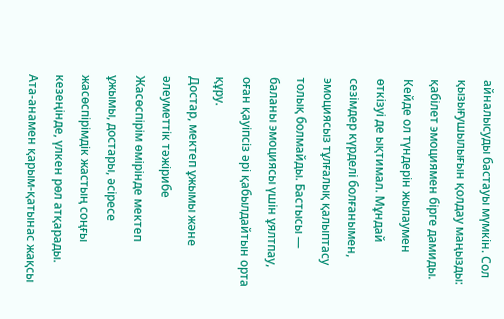айналысуды бастауы мүмкін. Сол қызығушылығын қолдау маңызды: қабілет эмоциямен бірге дамиды.
Кейде ол түндерін жылаумен өткізуі де ықтимал. Мұндай сезімдер күрделі болғанымен, эмоциясыз тұлғалық қалыптасу толық болмайды. Бастысы — баланы эмоциясы үшін ұялтпау, оған қауіпсіз әрі қабылдайтын орта құру.
Достар, мектеп ұжымы және әлеуметтік тәжірибе
Жасөспірім өмірінде мектеп ұжымы, достары, әсіресе жасөспірімдік жастың соңғы кезеңінде, үлкен рөл атқарады. Ата-анамен қарым-қатынас жақсы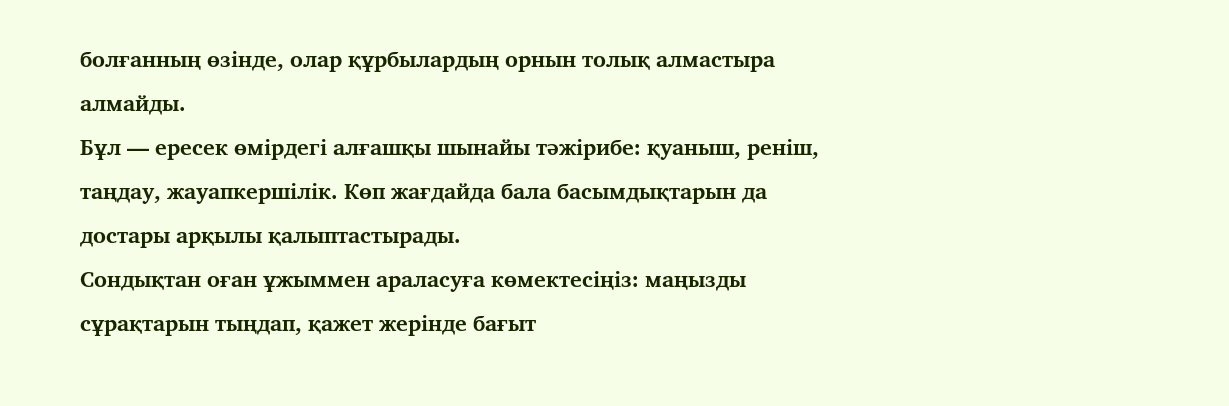болғанның өзінде, олар құрбылардың орнын толық алмастыра алмайды.
Бұл — ересек өмірдегі алғашқы шынайы тәжірибе: қуаныш, реніш, таңдау, жауапкершілік. Көп жағдайда бала басымдықтарын да достары арқылы қалыптастырады.
Сондықтан оған ұжыммен араласуға көмектесіңіз: маңызды сұрақтарын тыңдап, қажет жерінде бағыт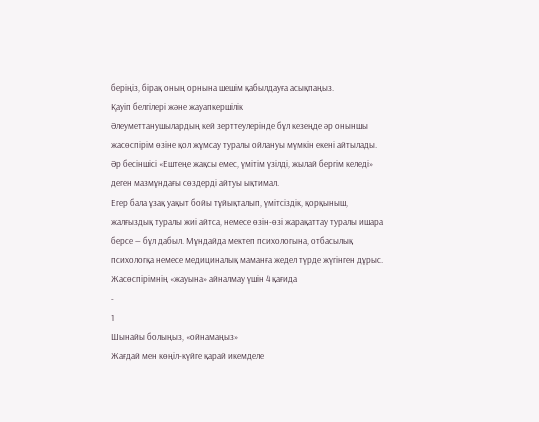беріңіз, бірақ оның орнына шешім қабылдауға асықпаңыз.
Қауіп белгілері және жауапкершілік
Әлеуметтанушылардың кей зерттеулерінде бұл кезеңде әр оныншы жасөспірім өзіне қол жұмсау туралы ойлануы мүмкін екені айтылады. Әр бесіншісі «Ештеңе жақсы емес, үмітім үзілді, жылай бергім келеді» деген мазмұндағы сөздерді айтуы ықтимал.
Егер бала ұзақ уақыт бойы тұйықталып, үмітсіздік, қорқыныш, жалғыздық туралы жиі айтса, немесе өзін-өзі жарақаттау туралы ишара берсе — бұл дабыл. Мұндайда мектеп психологына, отбасылық психологқа немесе медициналық маманға жедел түрде жүгінген дұрыс.
Жасөспірімнің «жауына» айналмау үшін 4 қағида
-
1
Шынайы болыңыз, «ойнамаңыз»
Жағдай мен көңіл-күйге қарай икемделе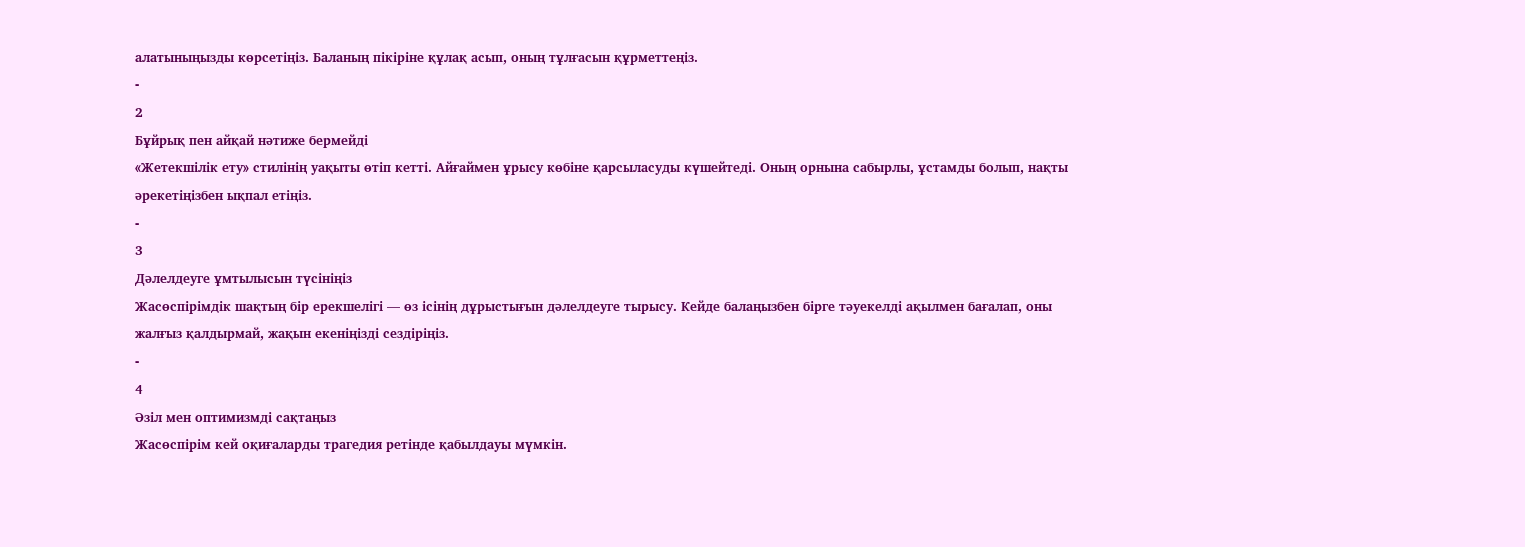алатыныңызды көрсетіңіз. Баланың пікіріне құлақ асып, оның тұлғасын құрметтеңіз.
-
2
Бұйрық пен айқай нәтиже бермейді
«Жетекшілік ету» стилінің уақыты өтіп кетті. Айғаймен ұрысу көбіне қарсыласуды күшейтеді. Оның орнына сабырлы, ұстамды болып, нақты әрекетіңізбен ықпал етіңіз.
-
3
Дәлелдеуге ұмтылысын түсініңіз
Жасөспірімдік шақтың бір ерекшелігі — өз ісінің дұрыстығын дәлелдеуге тырысу. Кейде балаңызбен бірге тәуекелді ақылмен бағалап, оны жалғыз қалдырмай, жақын екеніңізді сездіріңіз.
-
4
Әзіл мен оптимизмді сақтаңыз
Жасөспірім кей оқиғаларды трагедия ретінде қабылдауы мүмкін.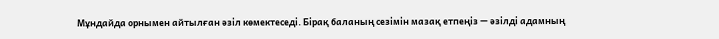Мұндайда орнымен айтылған әзіл көмектеседі. Бірақ баланың сезімін мазақ етпеңіз — әзілді адамның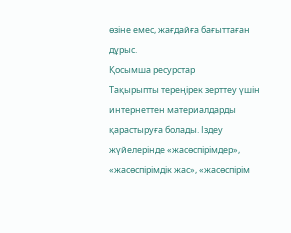өзіне емес, жағдайға бағыттаған дұрыс.
Қосымша ресурстар
Тақырыпты тереңірек зерттеу үшін интернеттен материалдарды қарастыруға болады. Іздеу жүйелерінде «жасөспірімдер», «жасөспірімдік жас», «жасөспірім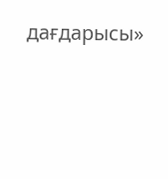дағдарысы»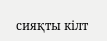сияқты кілт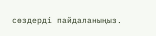сөздерді пайдаланыңыз.